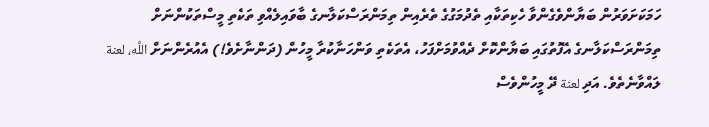ހަމަކަށަވަރުން ބަޔާންވެގެންވާ ހެކިތަކާއި ތެދުމަގުގެ ތެރެއިން ތިމަންރަސްކަލާނގެ ބާވައިލެއްވި ތަކެތި މީސްތަކުންނަށް ތިމަންރަސްކަލާނގެ އެފޮތުގައި ބަޔާންކޮށް ދެއްވުމަށްފަހު، އެތަކެތި ވަންހަނާކުރާ މީހުން (ދަންނާށެވެ!) އެއުރެންނަށް اللَّه، لعنة ލައްވާނެތެވެ. އަދި لعنة ދޭ މީހުންވެސް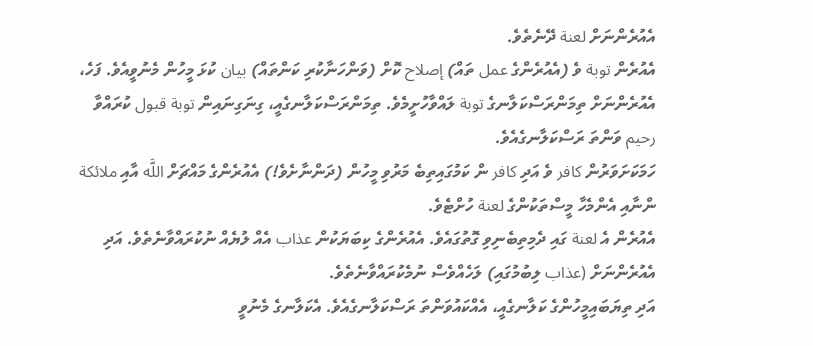އެއުރެންނަށް لعنة ދޭނެތެވެ.
އެއުރެން توبة ވެ (އެއުރެންގެ عمل ތައް) إصلاح ކޮށް (ވަންހަނާކުރި ކަންތައް) بيان ކުޅަ މީހުން މެނުވީއެވެ. ފަހެ، އެއުރެންނަށް ތިމަންރަސްކަލާނގެ توبة ލައްވާހުށީމެވެ. ތިމަންރަސްކަލާނގެއީ، ގިނަގިނައިން توبة قبول ކުރައްވާ رحيم ވަންތަ ރަސްކަލާނގެއެވެ.
ހަމަކަށަވަރުން كافر ވެ އަދި كافر ން ކަމުގައިތިބެ މަރުވި މީހުން (ދަންނާށެވެ!) އެއުރެންގެ މައްޗަށް اللَّه އާއި ملائكة ންނާއި އެންމެހާ މީސްތަކުންގެ لعنة ހުށްޓެވެ.
އެއުރެން އެ لعنة ގައި ދެމިތިބެނިވި ގޮތުގައެވެ. އެއުރެންގެ ކިބަޔަކުން عذاب އެއް ލުޔެއް ނުކުރައްވާނެތެވެ. އަދި އެއުރެންނަށް (عذاب ލިބުމުގައި) ލަހެއްވެސް ނުމެކުރައްވާނެތެވެ.
އަދި ތިޔަބައިމީހުންގެ ކަލާނގެއީ، އެއްކައުވަންތަ ރަސްކަލާނގެއެވެ. އެކަލާނގެ މެނުވީ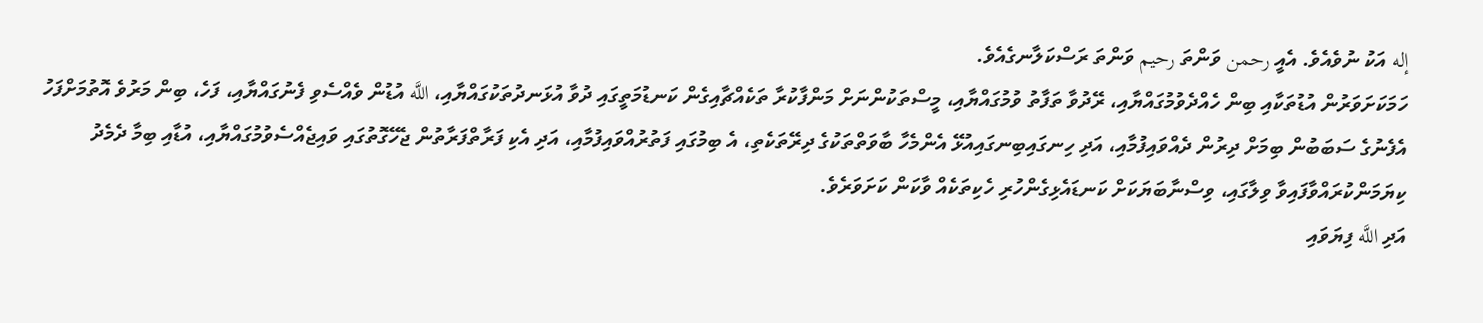إله އަކު ނުވެއެވެ. އެއީ رحمن ވަންތަ رحيم ވަންތަ ރަސްކަލާނގެއެވެ.
ހަމަކަށަވަރުން އުޑުތަކާއި ބިން ހެއްދެވުމުގައްޔާއި، ރޭދުވާ ތަފާތު ވުމުގައްޔާއި، މީސްތަކުންނަށް މަންފާކުރާ ތަކެއްޗާއިގެން ކަނޑުމަތީގައި ދުވާ އުޅަނދުތަކުގައްޔާއި، اللَّه އުޑުން ވެއްސެވި ފެނުގައްޔާއި، ފަހެ، ބިން މަރުވެ އޮތުމަށްފަހު އެފެނުގެ ސަބަބުން ބިމަށް ދިރުން ދެއްވައިފުމާއި، އަދި ހިނގައިބިނގައިއުޅޭ އެންމެހާ ބާވަތްތަކުގެ ދިރޭތަކެތި، އެ ބިމުގައި ފަތުރުއްވައިފުމާއި، އަދި އެކި ފަރާތްފަރާތުން ޖެހޭގޮތުގައި ވައިޖެއްސެވުމުގައްޔާއި، އުޑާއި ބިމާ ދެމެދު ކިޔަމަންކުރައްވާފައިވާ ވިލާގައި، ވިސްނާބަޔަކަށް ކަނޑައެޅިގެންހުރި ހެކިތަކެއް ވާކަން ކަށަވަރެވެ.
އަދި اللَّه ފިޔަވައި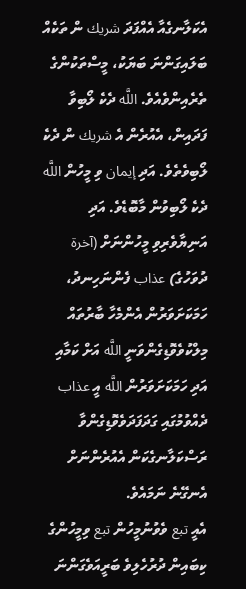އެކަލާނގެއާ އެއްފަދަ شريك ން ތަކެއް ބަލައިގަންނަ ބަޔަކު، މީސްތަކުންގެ ތެރެއިންވެއެވެ. اللَّه ދެކެ ލޯބިވާ ފަދައިން، އެއުރެން އެ شريك ން ދެކެ ލޯބިވެތެވެ. އަދި إيمان ވި މީހުން اللَّه ދެކެ ލޯބިވުން މާބޮޑެވެ. އަދި އަނިޔާވެރިވި މީހުންނަށް (آخرة ދުވަހުގެ) عذاب ފެންނަހިނދު، ހަމަކަށަވަރުން އެންމެހާ ބާރުތައް މިލްކުވެވޮޑިގެންވަނީ اللَّه އަށް ކަމާއި އަދި ހަމަކަށަވަރުން اللَّه އީ عذاب ދެއްވުމުގައި ގަދަފަދަވެވޮޑިގެންވާ ރަސްކަލާނގެކަން އެއުރެންނަށް އެނގޭނެ ނަމައެވެ.
އެއީ تبع ވެވުނުމީހުން تبع ވިމީހުންގެ ކިބައިން ދުރުހެލިވެ ބަރީއަވެގަންނަ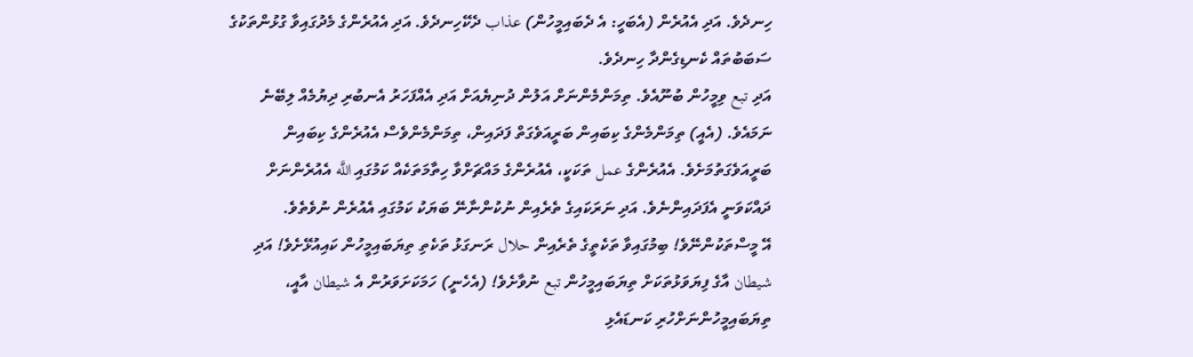ހިނދެވެ. އަދި އެއުރެން (އެބަހީ: އެ ދެބައިމީހުން) عذاب ދެކޭހިނދެވެ. އަދި އެއުރެންގެ މެދުގައިވާ ގުޅުންތަކުގެ ސަބަބުތައް ކެނޑިގެންދާ ހިނދެވެ.
އަދި تبع ވިމީހުން ބުނޫއެވެ. ތިމަންމެންނަށް އަލުން ދުނިޔެއަށް އަދި އެއްފަހަރު އެނބުރި ދިޔުމެއް ލިބޭނެ ނަމައެވެ. (އެއީ) ތިމަންމެންގެ ކިބައިން ބަރީއަވެގަތް ފަދައިން، ތިމަންމެންވެސް އެއުރެންގެ ކިބައިން ބަރީއަވެގަތުމަށެވެ. އެއުރެންގެ عمل ތަކަކީ، އެއުރެންގެ މައްޗަށްވާ ހިތާމަތަކެއް ކަމުގައި اللَّه އެއުރެންނަށް ދައްކަވަނީ އެފަދައިންނެވެ. އަދި ނަރަކައިގެ ތެރެއިން ނުކުންނާނޭ ބަޔަކު ކަމުގައި އެއުރެން ނުވެތެވެ.
އޭ މީސްތަކުންނޭވެ! ބިމުގައިވާ ތަކެތީގެ ތެރެއިން حلال ރަނގަޅު ތަކެތި ތިޔަބައިމީހުން ކައިއުޅޭށެވެ! އަދި شيطان އާގެ ފިޔަވަޅުތަކަށް ތިޔަބައިމީހުން تبع ނުވާށެވެ! (އެހެނީ) ހަމަކަށަވަރުން އެ شيطان އާއީ، ތިޔަބައިމީހުންނަށްހުރި ކަނޑައެޅި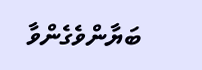ބަޔާންވެގެންވާ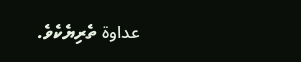عداوة ތެރިޔެކެވެ.